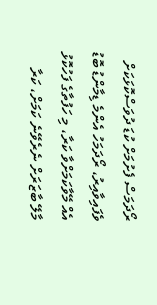ރޯދަމަސް ފެށުމަށް ކުޑަ ދުވަސްކޮޅަކަށް ވެފައިވާއިރު، ރޯދަމަހު އެންމެ ޑިމާންޑު ބޮޑު އެއް މޭވާކަމަށްވާ ކަރާ، މި ހަފުތާގެ ފަހުކޮޅު މާލޭ ބާޒަރަށް ނެރެވޭނެ ކަމަށް، ކަރާ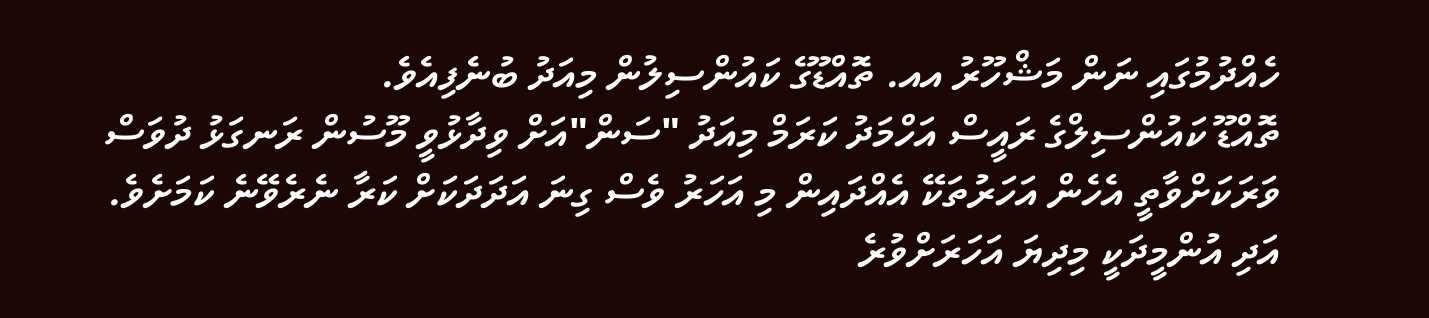ހެއްދުމުގައި ނަން މަޝްހޫރު އއ. ތޮއްޑޫގެ ކައުންސިލުން މިއަދު ބުނެފިއެވެ.
ތޮއްޑޫ ކައުންސިލްގެ ރައީސް އަހްމަދު ކަރަމް މިއަދު "ސަން"އަށް ވިދާޅުވީ މޫސުން ރަނގަޅު ދުވަސް ވަރަކަށްވާތީ އެހެން އަހަރުތަކޭ އެއްދައިން މި އަހަރު ވެސް ގިނަ އަދަދަކަށް ކަރާ ނެރެވޭނެ ކަމަށެވެ. އަދި އުންމީދަކީ މިދިޔަ އަހަރަށްވުރެ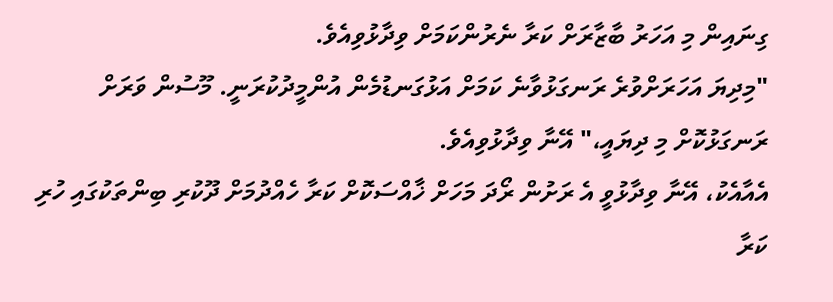ގިނައިން މި އަހަރު ބާޒާރަށް ކަރާ ނެރުންކަމަށް ވިދާޅުވިއެވެ.
"މިދިޔަ އަހަރަށްވުރެ ރަނގަޅުވާނެ ކަމަށް އަޅުގަނޑުމެން އުންމީދުކުރަނީ. މޫސުން ވަރަށް ރަނގަޅުކޮށް މި ދިޔައީ،" އޭނާ ވިދާޅުވިއެވެ.
އެއާއެކު، އޭނާ ވިދާޅުވީ އެ ރަށުން ރޯދަ މަހަށް ޚާއްސަކޮށް ކަރާ ހެއްދުމަށް ދޫކުރި ބިންތަކުގައި ހުރި ކަރާ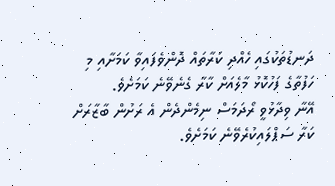ދަނޑުތަކުގައި ހެއްދި ކަރާތައް ދޮންވެފައިވާ ކަމަށާއި މި ހަފުތާގެ ފަހުކޮޅު މާލެއަށް ކާރާ ގެނެވޭނެ ކަމަށެވެ.
އޭނާ ވިދާޅުވީ ރޯދަމަސް ނިމެންދެން އެ ރަށުން ބާޒާރަށް ކަރާ ސަޕްލައިކުރެވޭނެ ކަމަށެވެ.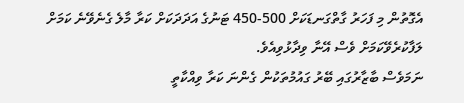އެގޮތުން މި ފަހަރު ގާތްގަނޑަކަށް 500-450 ޓަނުގެ އަދަދަކަށް ކަރާ މާލެ ގެނެވޭނެ ކަމަށް ލަފާކުރެވޭކަމަށް ވެސް އޭނާ ވިދާޅުވިއެވެ.
ނަމަވެސް ބާޒާރުގައި ބޭރު ގައުމުތަކުން ގެންނަ ކަރާ ވިއްކާތީ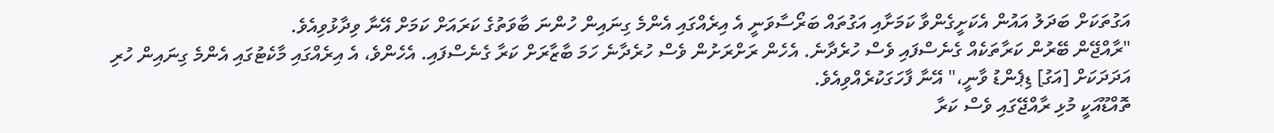އަގުތަކަށް ބަދަލު އައުން އެކަށީގެންވާ ކަމަށާއި އަގުތައް ބަރޯސާވަނީ އެ އިރެއްގައި އެންމެ ގިނައިން ހުންނަ ބާވަތުގެ ކަރައަށް ކަމަށް އޭނާ ވިދާޅުވިއެވެ.
"ރާއްޖޭން ބޭރުން ކަރާތަކެއް ގެނެސްފައި ވެސް ހުރެދާނެ. އެހެން ރަށްރަށުން ވެސް ހުރެދާނެ ހަމަ ބާޒާރަށް ކަރާ ގެނެސްފައި. އެހެންވެ، އެ އިރެއްގައި މާކެޓުގައި އެންމެ ގިނައިން ހުރި އަދަދަކަށް [އަގު] ޑިޕެންޑު ވާނީ،" އޭނާ ފާހަގަކުރެއްވިއެވެ.
ތޮއްޑޫއަކީ މުޅި ރާއްޖޭގައި ވެސް ކަރާ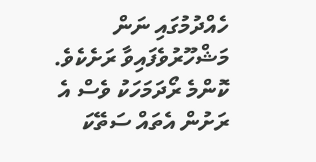ހެއްދުމުގައި ނަން މަޝްހޫރުވެފައިވާ ރަށެކެވެ. ކޮންމެ ރޯދަމަހަކު ވެސް އެ ރަށުން އެތައް ސަތޭކަ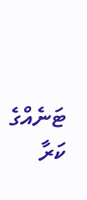ޓަނެއްގެ ކަރާ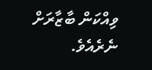ވިއްކަން ބާޒާރަށް ނެރެއެވެ.